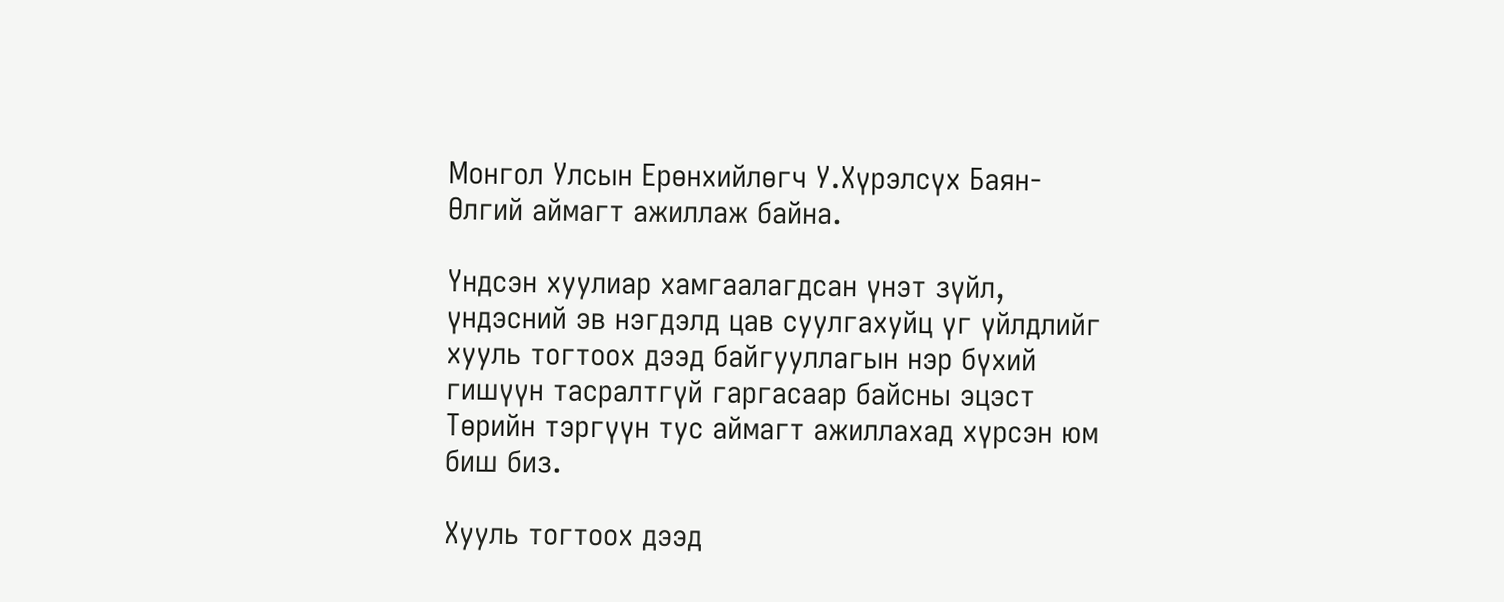Монгол Улсын Ерөнхийлөгч У.Хүрэлсүх Баян-Өлгий аймагт ажиллаж байна.

Үндсэн хуулиар хамгаалагдсан үнэт зүйл, үндэсний эв нэгдэлд цав суулгахуйц үг үйлдлийг хууль тогтоох дээд байгууллагын нэр бүхий гишүүн тасралтгүй гаргасаар байсны эцэст Төрийн тэргүүн тус аймагт ажиллахад хүрсэн юм биш биз.

Хууль тогтоох дээд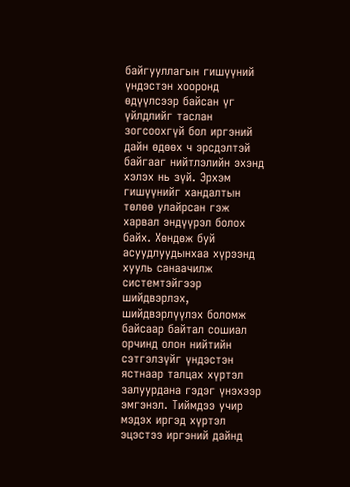байгууллагын гишүүний үндэстэн хооронд өдүүлсээр байсан үг үйлдлийг таслан зогсоохгүй бол иргэний дайн өдөөх ч эрсдэлтэй байгааг нийтлэлийн эхэнд хэлэх нь зүй. Эрхэм гишүүнийг хандалтын төлөө улайрсан гэж харвал эндүүрэл болох байх. Хөндөж буй асуудлуудынхаа хүрээнд хууль санаачилж системтэйгээр шийдвэрлэх, шийдвэрлүүлэх боломж байсаар байтал сошиал орчинд олон нийтийн сэтгэлзүйг үндэстэн ястнаар талцах хүртэл залуурдана гэдэг үнэхээр эмгэнэл. Тиймдээ учир мэдэх иргэд хүртэл эцэстээ иргэний дайнд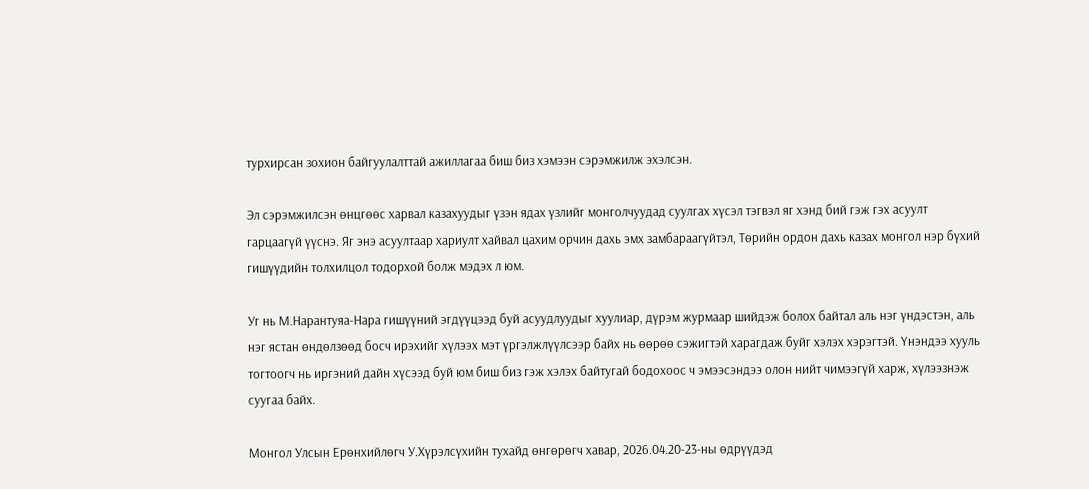турхирсан зохион байгуулалттай ажиллагаа биш биз хэмээн сэрэмжилж эхэлсэн.

Эл сэрэмжилсэн өнцгөөс харвал казахуудыг үзэн ядах үзлийг монголчуудад суулгах хүсэл тэгвэл яг хэнд бий гэж гэх асуулт гарцаагүй үүснэ. Яг энэ асуултаар хариулт хайвал цахим орчин дахь эмх замбараагүйтэл, Төрийн ордон дахь казах монгол нэр бүхий гишүүдийн толхилцол тодорхой болж мэдэх л юм.

Уг нь М.Нарантуяа-Нара гишүүний эгдүүцээд буй асуудлуудыг хуулиар, дүрэм журмаар шийдэж болох байтал аль нэг үндэстэн, аль нэг ястан өндөлзөөд босч ирэхийг хүлээх мэт үргэлжлүүлсээр байх нь өөрөө сэжигтэй харагдаж буйг хэлэх хэрэгтэй. Үнэндээ хууль тогтоогч нь иргэний дайн хүсээд буй юм биш биз гэж хэлэх байтугай бодохоос ч эмээсэндээ олон нийт чимээгүй харж, хүлээзнэж суугаа байх.

Монгол Улсын Ерөнхийлөгч У.Хүрэлсүхийн тухайд өнгөрөгч хавар, 2026.04.20-23-ны өдрүүдэд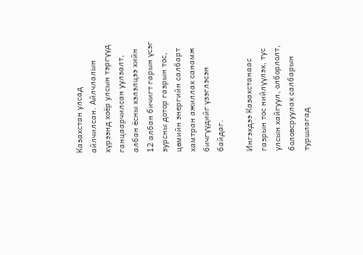Казахстан улсад айлчилсан. Айлчлалын хүрээнд хоёр улсын тэргүүд ганцаарчилсан уулзалт, албан ёсны хэлэлцээ хийн 12 албан бичигт гарын үсэг зурсны дотор газрын тос, цөмийн энергийн салбарт хамтран ажиллах санамж бичгүүдийг үзэглэсэн байдаг.

Ингэхдээ Казахстанаас газрын тос нийлүүлэх, тус улсын хайгуул, олборлолт, боловсруулах салбарын туршлагад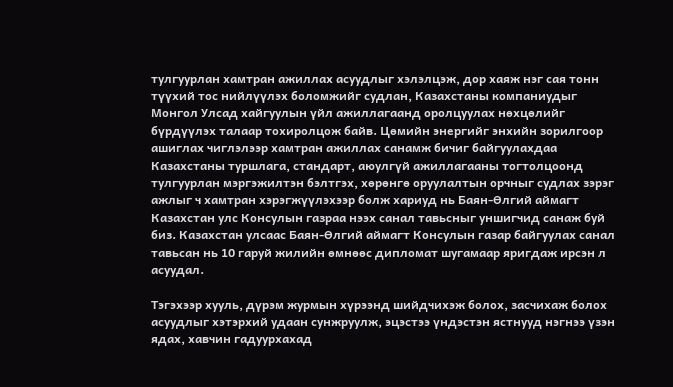тулгуурлан хамтран ажиллах асуудлыг хэлэлцэж, дор хаяж нэг сая тонн түүхий тос нийлүүлэх боломжийг судлан, Казахстаны компаниудыг Монгол Улсад хайгуулын үйл ажиллагаанд оролцуулах нөхцөлийг бүрдүүлэх талаар тохиролцож байв. Цөмийн энергийг энхийн зорилгоор ашиглах чиглэлээр хамтран ажиллах санамж бичиг байгуулахдаа Казахстаны туршлага, стандарт, аюулгүй ажиллагааны тогтолцоонд тулгуурлан мэргэжилтэн бэлтгэх, хөрөнгө оруулалтын орчныг судлах зэрэг ажлыг ч хамтран хэрэгжүүлэхээр болж хариуд нь Баян-Өлгий аймагт Казахстан улс Консулын газраа нээх санал тавьсныг уншигчид санаж буй биз. Казахстан улсаас Баян-Өлгий аймагт Консулын газар байгуулах санал тавьсан нь 10 гаруй жилийн өмнөөс дипломат шугамаар яригдаж ирсэн л асуудал.

Тэгэхээр хууль, дүрэм журмын хүрээнд шийдчихэж болох, засчихаж болох асуудлыг хэтэрхий удаан сунжруулж, эцэстээ үндэстэн ястнууд нэгнээ үзэн ядах, хавчин гадуурхахад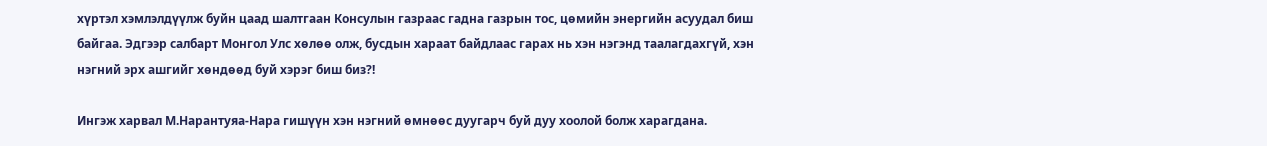хүртэл хэмлэлдүүлж буйн цаад шалтгаан Консулын газраас гадна газрын тос, цөмийн энергийн асуудал биш байгаа. Эдгээр салбарт Монгол Улс хөлөө олж, бусдын хараат байдлаас гарах нь хэн нэгэнд таалагдахгүй, хэн нэгний эрх ашгийг хөндөөд буй хэрэг биш биз?!

Ингэж харвал М.Нарантуяа-Нара гишүүн хэн нэгний өмнөөс дуугарч буй дуу хоолой болж харагдана.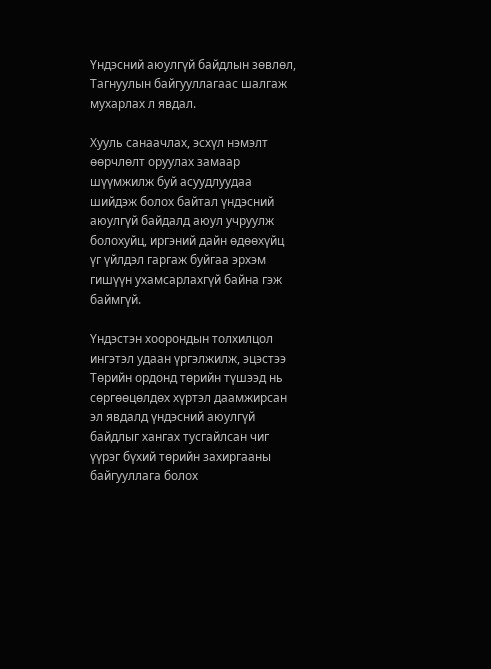Үндэсний аюулгүй байдлын зөвлөл, Тагнуулын байгууллагаас шалгаж мухарлах л явдал.

Хууль санаачлах, эсхүл нэмэлт өөрчлөлт оруулах замаар шүүмжилж буй асуудлуудаа шийдэж болох байтал үндэсний аюулгүй байдалд аюул учруулж болохуйц, иргэний дайн өдөөхүйц үг үйлдэл гаргаж буйгаа эрхэм гишүүн ухамсарлахгүй байна гэж баймгүй.

Үндэстэн хоорондын толхилцол ингэтэл удаан үргэлжилж, эцэстээ Төрийн ордонд төрийн түшээд нь сөргөөцөлдөх хүртэл даамжирсан эл явдалд үндэсний аюулгүй байдлыг хангах тусгайлсан чиг үүрэг бүхий төрийн захиргааны байгууллага болох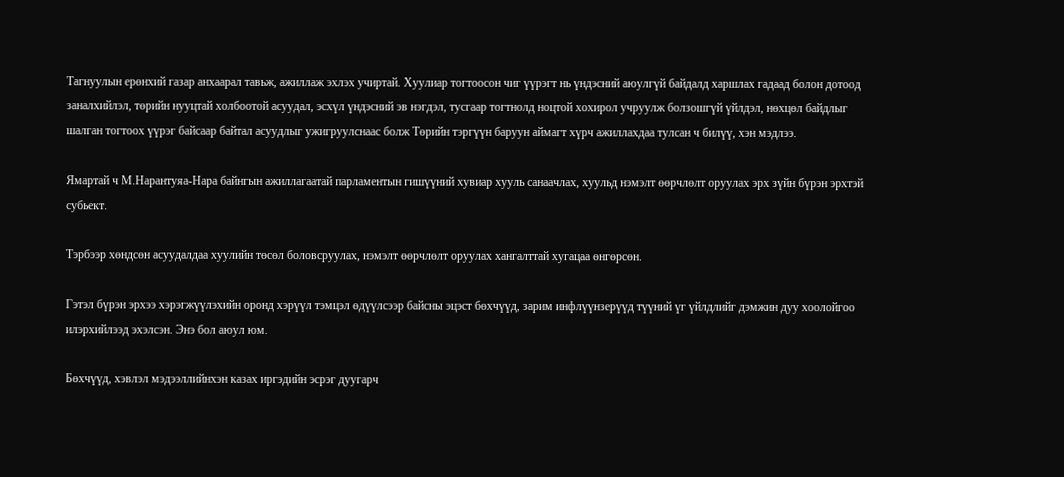Тагнуулын ерөнхий газар анхаарал тавьж, ажиллаж эхлэх учиртай. Хуулиар тогтоосон чиг үүрэгт нь үндэсний аюулгүй байдалд харшлах гадаад болон дотоод заналхийлэл, төрийн нууцтай холбоотой асуудал, эсхүл үндэсний эв нэгдэл, тусгаар тогтнолд ноцтой хохирол учруулж болзошгүй үйлдэл, нөхцөл байдлыг шалган тогтоох үүрэг байсаар байтал асуудлыг ужигруулснаас болж Төрийн тэргүүн баруун аймагт хүрч ажиллахдаа тулсан ч билүү, хэн мэдлээ.

Ямартай ч М.Нарантуяа-Нара байнгын ажиллагаатай парламентын гишүүний хувиар хууль санаачлах, хуульд нэмэлт өөрчлөлт оруулах эрх зүйн бүрэн эрхтэй субьект.

Тэрбээр хөндсөн асуудалдаа хуулийн төсөл боловсруулах, нэмэлт өөрчлөлт оруулах хангалттай хугацаа өнгөрсөн.

Гэтэл бүрэн эрхээ хэрэгжүүлэхийн оронд хэрүүл тэмцэл өдүүлсээр байсны эцэст бөхчүүд, зарим инфлүүнзерүүд түүний үг үйлдлийг дэмжин дуу хоолойгоо илэрхийлээд эхэлсэн. Энэ бол аюул юм.

Бөхчүүд, хэвлэл мэдээллийнхэн казах иргэдийн эсрэг дуугарч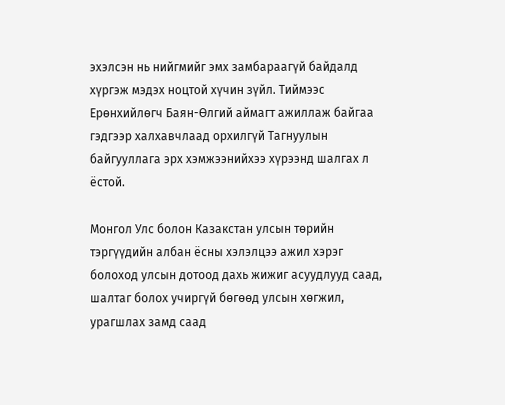эхэлсэн нь нийгмийг эмх замбараагүй байдалд хүргэж мэдэх ноцтой хүчин зүйл. Тиймээс Ерөнхийлөгч Баян-Өлгий аймагт ажиллаж байгаа гэдгээр халхавчлаад орхилгүй Тагнуулын байгууллага эрх хэмжээнийхээ хүрээнд шалгах л ёстой.

Монгол Улс болон Казакстан улсын төрийн тэргүүдийн албан ёсны хэлэлцээ ажил хэрэг болоход улсын дотоод дахь жижиг асуудлууд саад, шалтаг болох учиргүй бөгөөд улсын хөгжил, урагшлах замд саад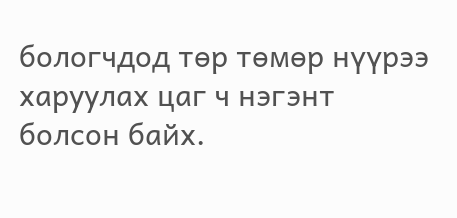бологчдод төр төмөр нүүрээ харуулах цаг ч нэгэнт болсон байх.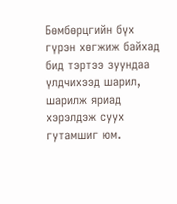Бөмбөрцгийн бүх гүрэн хөгжиж байхад бид тэртээ зуундаа үлдчихээд шарил, шарилж яриад хэрэлдэж суух гутамшиг юм.